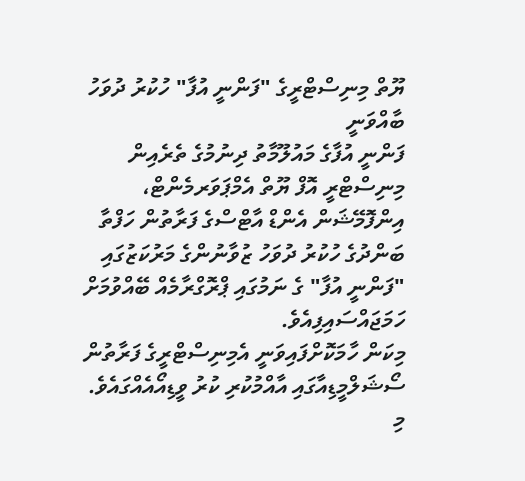ޔޫތް މިނިސްޓްރީގެ "ފަންނީ އުފާ" ހުކުރު ދުވަހު ބާއްވަނީ
ފަންނީ އުފާގެ މައުލޫމާތު ދިނުމުގެ ތެރެއިން
މިނިސްޓްރީ އޮފް ޔޫތް އެމްޕަވަރމެންޓް، އިންފޮމޭޝަން އެންޑް އާޓްސްގެ ފަރާތުން ހަފްތާ ބަންދުގެ ހުކުރު ދުވަހު ޒުވާނުންގެ މަރުކަޒުގައި "ފަންނީ އުފާ" ގެ ނަމުގައި ޕްރޮގްރާމެއް ބޭއްވުމަށް ހަމަޖައްސައިފިއެވެ.
މިކަން ހާމަކޮށްފައިވަނީ އެމިނިސްޓްރީގެ ފަރާތުން ސޯޝަލްމީޑިއާގައި އާއްމުކުރި ކުރު ވީޑިއޯއެއްގައެވެ.
މި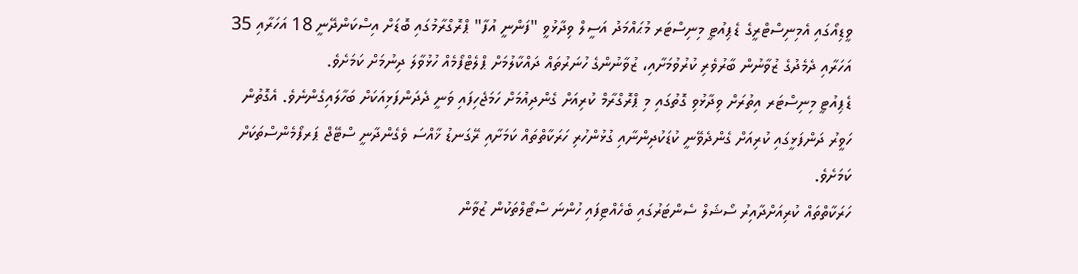ވީޑިއޯގައި އެމިނިސްޓްރީގެ ޑެޕިއުޓީ މިނިސްޓަރ މުޙައްމަދު އަސީލް ވިދާޅުވީ "ފަންނީ އުފާ" ޕްރޮގްރާމުގައި ބޮޑަށް އިސްކަންދޭނީ 18 އަހަރާއި 35 އަހަރާއި ދެމެދުގެ ޒުވާނުން ބާރުވެރި ކުރުވުމަށާއި، ޒުވާނުންގެ ހުނަރުތައް ދައްކާލުމަށް ޕްލެޓްފޯމެއް ހުޅުވާލަ ދިނުމަށް ކަމަށެވެ.
ޑެޕިއުޓީ މިނިސްޓަރ އިތުރަށް ވިދާޅުވި ގޮތުގައި މި ޕްރޮގްރާމް ކުރިއަށް ގެންދިއުމަށް ހަމަޖެހިފައި ވަނީ ދެދަންފަޅިއަކަށް ބަހާލައިގެންނެވެ. އެގޮތުން ހަވީރު ދަންފަޅީގައި ކުރިއަށް ގެންދެވޭނީ ކުޑަކުދިންނާއި ގުޅުންހުރި ހަރަކާތްތައް ކަމަށާއި ރޭގަނޑު ޚާއްސަ ވެގެންދާނީ ސްޓޭޖް ޕަރފޯމެންސްތަކަށް ކަމަށެވެ.
ހަރަކާތްތައް ކުރިއަށްދާއިރު ސޯޝަލް ސެންޓަރުގައި ބެހެއްޓިފައި ހުންނަ ސްޓޯލްތަކުން ޒުވާން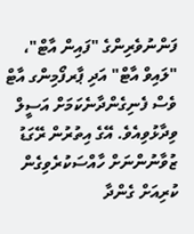ފަންނުވެރިންގެ "ފައިން އާޓް"، "ލައިވް އާޓް" އަދި ޕާރފޯމިންގ އާޓް ވެސް ފެނިގެންދާނެކަމަށް އަސީލް ވިދާޅުވިއެވެ. އޭގެ އިތުރުން ރޭގަޑު ޒުވާނުންނަށް ހާއްސަކުރެވިގެން ކުރިއަށް ގެންދާ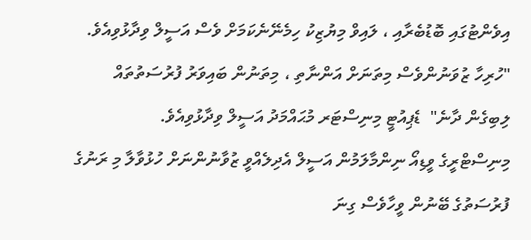އިވެންޓުގައި ބޮޑުބެރާއި ، ލައިވް މިޔުޒިކު ހިމެނޭނެކަމަށް ވެސް އަސީލް ވިދާޅުވިއެވެ.
"ހުރިހާ ޒުވަނުންވެސް މިތަނަށް އަންނާތި ، މިތަނުން ބައިވަރު ފުރުސަތުތައް ލިބިގެން ދާނެ"  ޑެޕިއުޓީ މިނިސްޓަރ މުޙައްމަދު އަސީލް ވިދާޅުވިއެވެ.
މިނިސްޓްރީގެ ވީޑިއޯ ނިންމާލަމުން އަސީލް އެދިލެއްވީ ޒުވާނުންނަށް ހުޅުވާލާ މި ރަނުގެ ފުރުސަތުގެ ބޭނުން ވީހާވެސް ގިނަ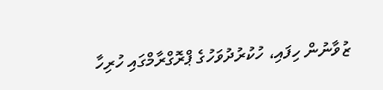ޒުވާނުން ހިފައި، ހުކުރުދުވަހުގެ ޕްރޮގްރާމްގައި ހުރިހާ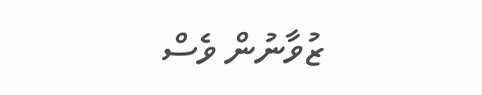ޒުވާނުން ވެސް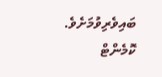ބައިވެރިވުމަށެވެ.
ކޮމެންޓް